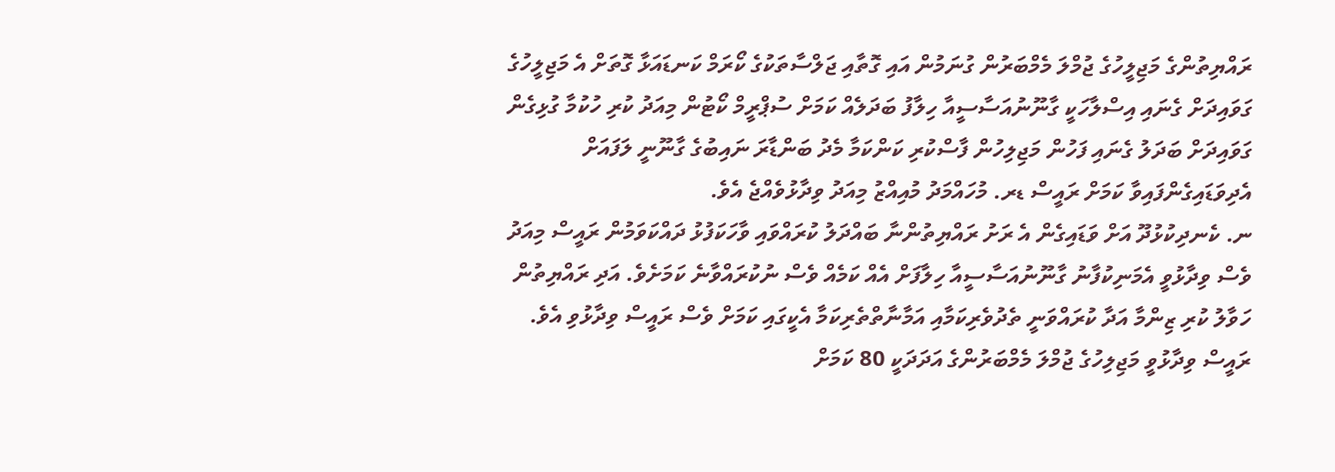ރައްޔިތުންގެ މަޖިލީހުގެ ޖުމްލަ މެމްބަރުން ގުނަމުން އައި ގޮތާއި ޖަލްސާތަކުގެ ކޯރަމް ކަނޑައަޅާ ގޮތަށް އެ މަޖިލީހުގެ ގަވައިދަށް ގެނައި އިސްލާހަކީ ގާނޫނުއަސާސީއާ ހިލާފު ބަދަލެއް ކަމަށް ސުޕްރީމް ކޯޓުން މިއަދު ކުރި ހުކުމާ ގުޅިގެން ގަވައިދަށް ބަދަލު ގެނައި ފަހުން މަޖިލިހުން ފާސްކުރި ކަންކަމާ މެދު ބަންޑާރަ ނައިބުގެ ގާނޫނީ ލަފައަށް އެދިވަޑައިގެންފައިވާ ކަމަށް ރައީސް ޑރ. މުހައްމަދު މުއިއްޒު މިއަދު ވިދާޅުވެއްޖެ އެވެ.
ނ. ކެނދިކުޅުދޫ އަށް ވަޑައިގެން އެ ރަށު ރައްޔިތުންނާ ބައްދަލު ކުރައްވައި ވާހަކަފުޅު ދައްކަވަމުން ރައީސް މިއަދު ވެސް ވިދާޅުވީ އެމަނިކުފާނު ގާނޫނުއަސާސީއާ ހިލާފަށް އެއް ކަމެއް ވެސް ނުކުރައްވާނެ ކަމަށެވެ. އަދި ރައްޔިތުން ހަވާލު ކުރި ޒިންމާ އަދާ ކުރައްވަނީ ތެދުވެރިކަމާއި އަމާނާތްތެރިކަމާ އެކީގައި ކަމަށް ވެސް ރައީސް ވިދާޅުވި އެވެ.
ރައީސް ވިދާޅުވީ މަޖިލިހުގެ ޖުމްލަ މެމްބަރުންގެ އަދަދަކީ 80 ކަމަށް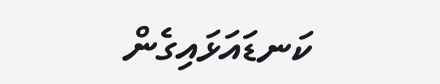ކަނޑައަޅައިގެން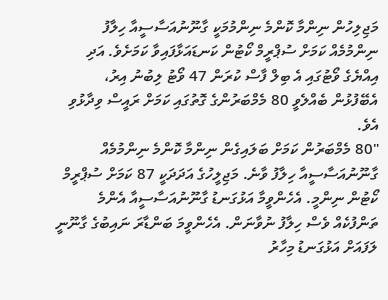މަޖިލިހުން ނިންމާ ކޮންމެ ނިންމުމަކީ ގާނޫނުއަސާސީއާ ހިލާފު ނިންމުމެއް ކަމަށް ސުޕްރީމް ކޯޓުން ކަނޑައަޅާފައިވާ ކަމަށެވެ. އަދި އިއްޔެގެ ވޯޓުގައި އެ ބިލް ފާސް ކުރަން 47 ވޯޓު ލިބުނު އިރު، އެބޭފުޅުން ބެއްލެވީ 80 މެމްބަރުންގެ ގޮތުގައި ކަމަށް ރައީސް ވިދާޅުވި އެވެ.
"80 މެމްބަރުން ކަމަށް ބަލައިގެން ނިންމާ ކޮންމެ ނިންމުމެއް ގާނޫނުއަސާސީއާ ހިލާފު ވާނެ. މަޖިލީހުގެ އަދަދަކީ 87 ކަމަށް ސުޕްރީމް ކޯޓުން ނިންމީ. އެހެންވީމާ އަޅުގަނޑު ގާނޫނުއަސާސީއާ އެންމެ ތަންފުކެއް ވެސް ހިލާފު ނުވާނަން. އެހެންވީމަ ބަންޑާރަ ނައިބުގެ ގާނޫނީ ލަފައަށް އަޅުގަނޑު މިހާރު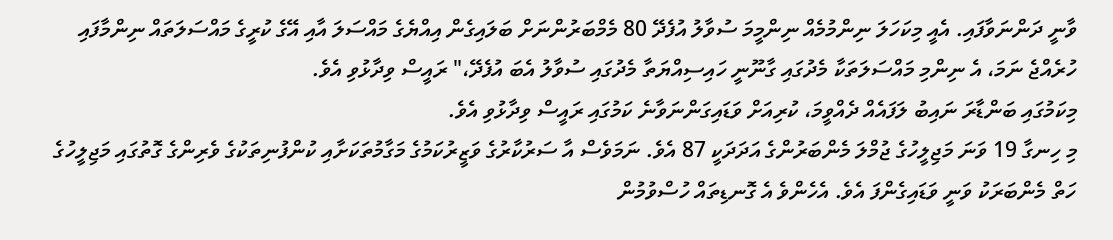ވާނީ ދަންނަވާފައި. އެއީ މިކަހަލަ ނިންމުމެއް ނިންމީމަ ސުވާލު އުފެދޭ 80 މެމްބަރުންނަށް ބަލައިގެން އިއްޔެގެ މައްސަލަ އާއި އޭގެ ކުރީގެ މައްސަލަތައް ނިންމާފައި ހުރެއްޖެ ނަމަ، އެ ނިންމި މައްސަލަތަކާ މެދުގައި ގާނޫނީ ހައިސިއްޔަތާ މެދުގައި ސުވާލު އެބަ އުފެދޭ،" ރައީސް ވިދާޅުވި އެވެ.
މިކަމުގައި ބަންޑާރަ ނައިބު ލަފައެއް ދެއްވީމަ، ކުރިއަށް ވަޑައިގަންނަވާނެ ކަމުގައި ރައީސް ވިދާޅުވި އެވެ.
މި ހިނގާ 19 ވަނަ މަޖިލީހުގެ ޖުމްލަ މެންބަރުންގެ އަދަދަކީ 87 އެވެ. ނަމަވެސް އާ ސަރުކާރުގެ ވަޒީރުކަމުގެ މަގާމުތަކަށާއި ކުންފުނިތަކުގެ ވެރިންގެ ގޮތުގައި މަޖިލީހުގެ ހަތް މެންބަރަކު ވަނީ ވަޑައިގެންފަ އެވެ. އެހެންވެ އެ ގޮނޑިތައް ހުސްވުމުން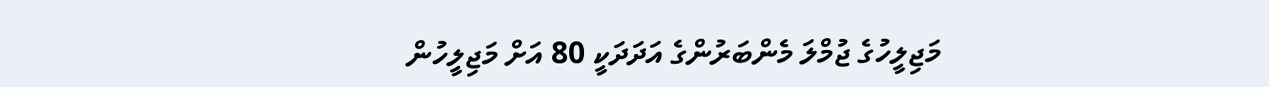މަޖިލީހުގެ ޖުމްލަ މެންބަރުންގެ އަދަދަކީ 80 އަށް މަޖިލީހުން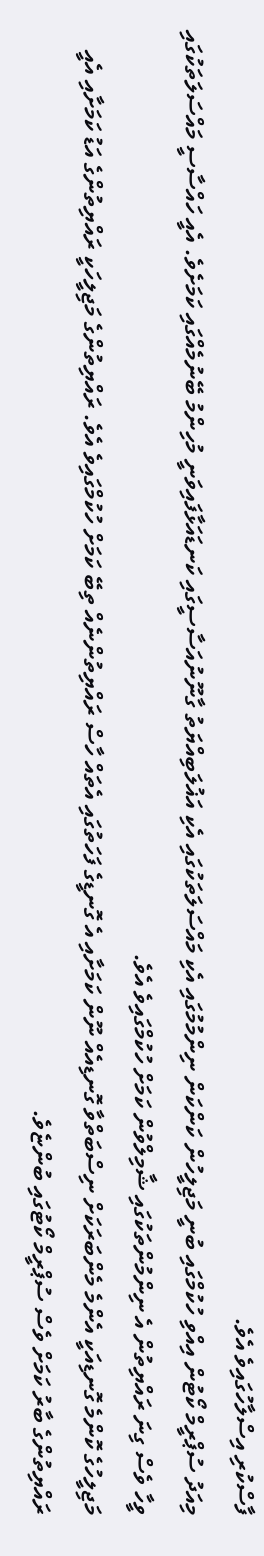ފާސްކުރި އިސްލާހުގައިވެ އެވެ.
މިއަދު ސުޕްރީމް ކޯޓުން އިއްވި ހުކުމްގައި ބުނީ މަޖިލީހުން ކަންކަން ނިންމުމުގައި އެކި މައްސަލަތަކުގައި އެކި އަޣުލަބިއްޔަތު ގާނޫނުއަސާސީގައި ކަނޑައަޅާފައިވަނީ މުހިންމު ބޭނުމެއްގައި ކަމަށެވެ. އެއީ ހައްސާސީ މައްސަލަތަކުގައި ވީހާ ވެސް ގިނަ ރައްޔިތުން އެ ނިންމުންތަކުގައި ޝާމިލްވުން ކަމަށް ހުކުމްގައިވެ އެވެ.
މަޖިލީހުގެ ކޮންމެ ގޮނޑިއަކީ އެންމެ މެންބަރަކަށް ނިސްބަތްވާ ގޮނޑިއެއް ނޫން ކަމަށާއި އެ ގޮނޑީގެ ފަހަތުގައި އެތައް ހާސް ރައްޔިތުންނެއް ތިބޭ ކަމަށް ހުކުމްގައިވެ އެވެ. ރައްޔިތުންގެ މަޖިލީހަކީ ރައްޔިތުންގެ އަޑު ކަމަށާއި އެއީ ރައްޔިތުންގެ ބާރު ކަމަށް ވެސް ސުޕްރީމް ކޯޓުގައި ބުންޏެވެ.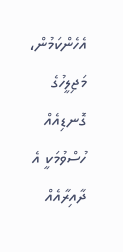އެހެންކަމުން، މަޖިލީހުގެ ގޮނޑިއެއް ހުސްވުމަކީ އެ ދާއިރާއެއް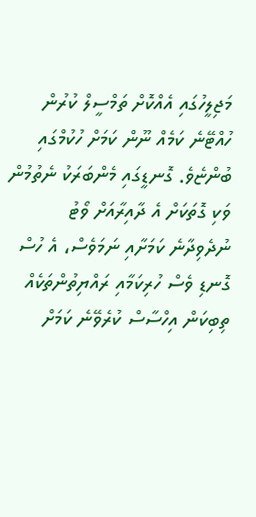މަޖިލީހުގައި އެއްކޮށް ތަމްސީލް ކުރުން ހުއްޓޭނެ ކަމެއް ނޫން ކަމަށް ހުކުމްގައި ބުންޏެވެ. ގޮނޑީގައި މެންބަރަކު ނެތުމުން ވަކި ގޮތަކަށް އެ ދާއިރާއަށް ވޯޓު ނުދެވިދާނެ ކަމަށާއި ނަމަވެސް، އެ ހުސް ގޮނޑި ވެސް ހުރިކަމާއި ރައްޔިތުންތަކެއް ތިބިކަން އިހްސާސް ކުރެވޭނެ ކަމަށް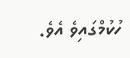ހުކުމްގައިވެ އެވެ.